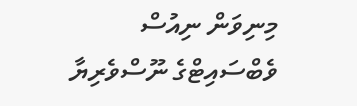މިނިވަން ނިއުސް ވެބްސައިޓްގެ ނޫސްވެރިޔާ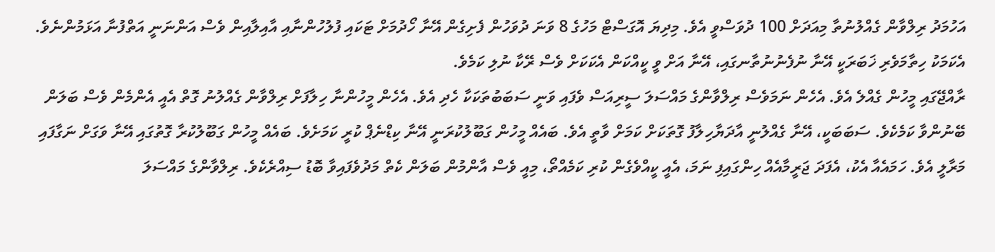އަހުމަދު ރިލްވާން ގެއްލުނުތާ މިއަދަށް 100 ދުވަސްވީ އެވެ. މިދިޔަ އޮގަސްޓް މަހުގެ 8 ވަނަ ދުވަހުން ފެށިގެން އޭނާ ހޯދުމަށް ޓަކައި ފުލުހުންނާއި އާއިލާއިން ވެސް އަންނަނީ އަތްފުނާ އަޅަމުންނެވެ. އެކަމަކު ހިތާމަވެރި ޚަބަރަކީ އޭނާ ނުފެނުނުތާނގައި، އޭނާ އަށް ވީ ކީއްކަން އެކަކަށް ވެސް ރޭކާ ނުލި ކަމެވެ.
ރާއްޖޭގައި މީހުން ގެއްލެ އެވެ. އެހެން ނަމަވެސް ރިލްވާންގެ މައްސަލަ ސީރިއަސް ވެފައި ވަނީ ސަބަބުތަކަކާ ހެދި އެވެ. އެހެން މީހުންނާ ހިލާފަށް ރިލްވާން ގެއްލުނު ގޮތް އެއީ އެންމެން ވެސް ބަލަން ބޭނުންވާ ކަމެކެވެ. ސަބަބަކީ، އޭނާ ގެއްލުނީ އާދަޔާހިލާފު ގޮތަކަށް ކަމަށް ވާތީ އެވެ. ބައެއް މީހުން ގަބޫލުކުރަނީ އޭނާ ކިޑްނެޕް ކުރީ ކަމަށެވެ. ބައެއް މީހުން ގަބޫލުކުރާ ގޮތުގައި އޭނާ ވަގަށް ނަގާފައި މަރާލީ އެވެ. ހަމައެއާ އެކު، އެފަދަ ޖަރީމާއެއް ހިންގައިފި ނަމަ، އެއީ ކީއްވެގެން ކުރި ކަމެއްތޯ، މިއީ ވެސް އާންމުން ބަލަން ކެތް މަދުވެފައިވާ ބޮޑު ސިއްރެކެވެ. ރިލްވާންގެ މައްސަލަ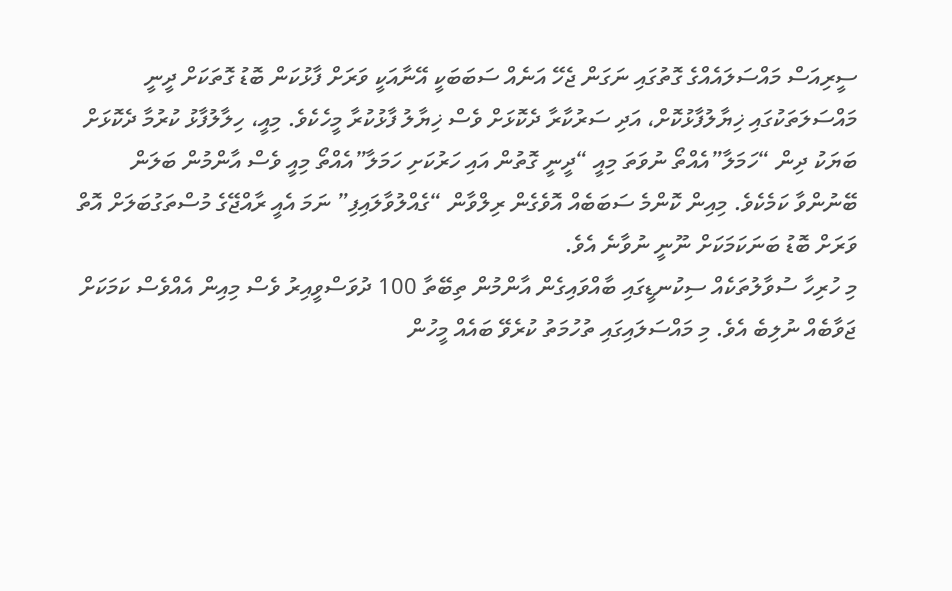ސީރިއަސް މައްސަލައެއްގެ ގޮތުގައި ނަގަން ޖެހޭ އަނެއް ސަބަބަކީ އޭނާއަކީ ވަރަށް ފާޅުކަން ބޮޑު ގޮތަކަށް ދީނީ މައްސަލަތަކުގައި ޚިޔާލުފާޅުކޮށް، އަދި ސަރުކާރާ ދެކޮޅަށް ވެސް ޚިޔާލު ފާޅުކުރާ މީހެކެވެ. މިއީ، ހިލާލުފާޅު ކުރުމާ ދެކޮޅަށް ބަޔަކު ދިން “ހަމަލާ”އެއްތޯ ނުވަތަ މިއީ “ދީނީ ގޮތުން އައި ހަރުކަށި ހަމަލާ”އެއްތޯ މިއީ ވެސް އާންމުން ބަލަން ބޭނުންވާ ކަމެކެވެ. މިއިން ކޮންމެ ސަބަބެއް އޮވެގެން ރިލްވާން “ގެއްލުވާލައިފި” ނަމަ އެއީ ރާއްޖޭގެ މުސްތަގުބަލަށް އޮތް ވަރަށް ބޮޑު ބަނަކަމަކަށް ނޫނީ ނުވާނެ އެވެ.
މި ހުރިހާ ސުވާލުތަކެއް ސިކުނޑީގައި ބާއްވައިގެން އާންމުން ތިބޭތާ 100 ދުވަސްވީއިރު ވެސް މިއިން އެއްވެސް ކަމަކަށް ޖަވާބެއް ނުލިބެ އެވެ. މި މައްސަލައިގައި ތުހުމަތު ކުރެވޭ ބައެއް މީހުން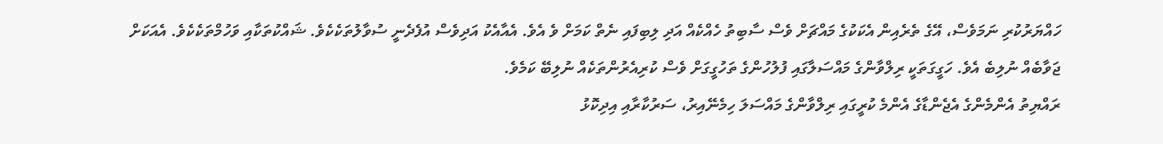ހައްޔަރުކުރި ނަމަވެސް، އޭގެ ތެރެއިން އެކަކުގެ މައްޗަށް ވެސް ސާބިތު ހެއްކެއް އަދި ލިބިފައި ނެތް ކަމަށް ވެ އެވެ. އެއާއެކު އަދިވެސް އުފެދެނީ ސުވާލުތަކެކެވެ. ޝައްކުތަކާއި ވަހުމްތަކެކެވެ. އެއަކަށް ޖަވާބެއް ނުލިބެ އެވެ. ހަގީގަތަކީ ރިލްވާންގެ މައްސަލާގައި ފުލުހުންގެ ތަހުގީގަށް ވެސް ކުރިއެރުންތަކެއް ނުލިބޭ ކަމެވެ.
ރައްޔިތު އެންމެންގެ އެޖެންޑާގެ އެންމެ ކުރީގައި ރިލްވާންގެ މައްސަލަ ހިމެނޭއިރު، ސަރުކާރާއި އިދިކޮޅު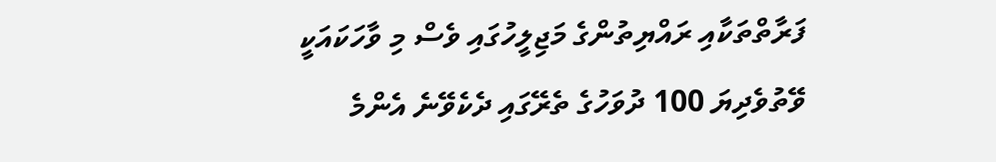ފަރާތްތަކާއި ރައްޔިތުންގެ މަޖިލީހުގައި ވެސް މި ވާހަކައަކީ ވޭތުވެދިޔަ 100 ދުވަހުގެ ތެރޭގައި ދެކެވޭނެ އެންމެ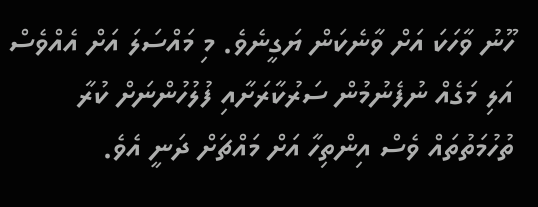ހޫނު ވާހަކަ އަށް ވާނެކަން ޔަގީނެވެ. މި މައްސަލަ އަށް އެއްވެސް އަލި މަގެއް ނުފެނުމުން ސަރުކާރަށާއި ފުލުހުންނަށް ކުރާ ތުހުމަތުތައް ވެސް އިންތިހާ އަށް މައްޗަށް ދަނީ އެވެ.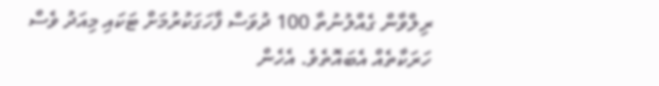ރިލްވާން ގެއްލުނުތާ 100 ދުވަސް ފާހަގަކުރުމަށް ޓަކައި މިއަދު ވެސް ހަރަކާތެއް އެބައޮތެވެ. އެހެން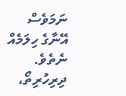ނަމަވެސް އޭނާގެ ހިލަމެއް ނެތެވެ. ދިރިހުރިތޯ،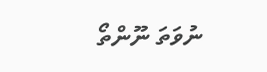ނުވަތަ ނޫންތޯ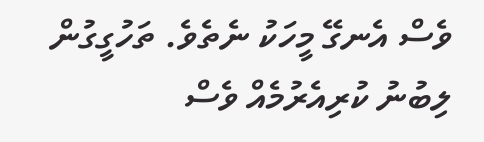ވެސް އެނގޭ މީހަކު ނެތެވެ. ތަހުގީގުން ލިބުނު ކުރިއެރުމެއް ވެސް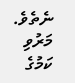ނެތެވެ. މަރުވި ކަމުގެ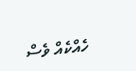ހެއްކެއް ވެސް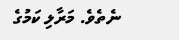ނެތެވެ. މަރާލި ކަމުގެ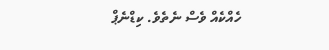ހެއްކެއް ވެސް ނެތެވެ. ކިޑްނެޕް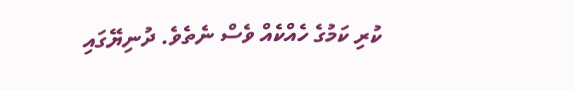ކުރި ކަމުގެ ހެއްކެއް ވެސް ނެތެވެ. ދުނިޔޭގައި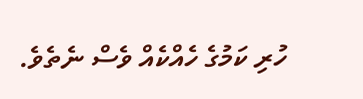ހުރި ކަމުގެ ހެއްކެއް ވެސް ނެތެވެ.